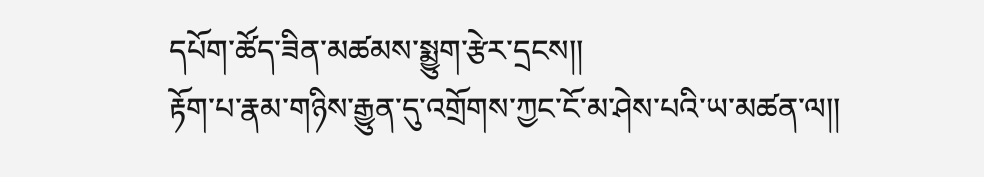དཔོག་ཚོད་ཟིན་མཚམས་སྨྱུག་རྩེར་དྲངས།།
རྟོག་པ་རྣམ་གཉིས་རྒྱུན་དུ་འགྲོགས་ཀྱང་ངོ་མ་ཤེས་པའི་ཡ་མཚན་ལ།།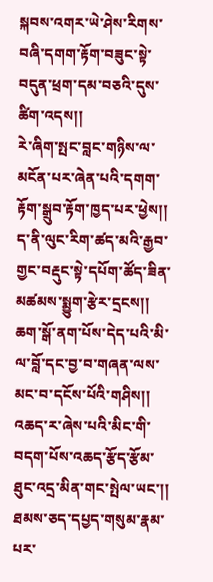སྐབས་འགར་ཡེ་ཤེས་རིགས་བཞི་དགག་རྟོག་བཟུང་སྟེ་བདུན་ཕྲག་དམ་བཅའི་དུས་ཚིག་འདས།།
རེ་ཞིག་སྤང་བླང་གཉིས་ལ་མངོན་པར་ཞེན་པའི་དགག་རྟོག་སྒྲུབ་རྟོག་ཁྱད་པར་ཕྱེས།།
ད་ནི་ལུང་རིག་ཚད་མའི་རྒྱབ་གྱང་བརྡུང་སྟེ་དཔོག་ཚོད་ཟིན་མཚམས་སྨྱུག་རྩེར་དྲངས།།
ཆག་སྒོ་ནག་པོས་དེད་པའི་མི་ལ་བློ་དང་བྱ་བ་གཞན་ལས་མང་བ་དངོས་པོའི་གཤིས།།
འཆད་ར་ཞེས་པའི་མིང་གི་བདག་པོས་འཆད་རྩོད་རྩོམ་ཐུང་འདྲ་མིན་གང་སྤེལ་ཡང་།།
ཐམས་ཅད་དཔྱད་གསུམ་རྣམ་པར་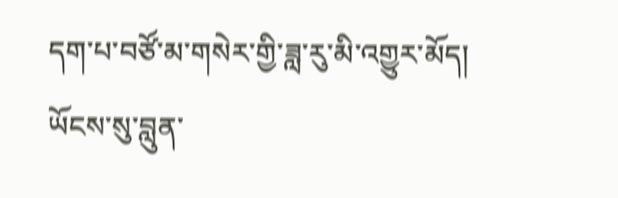དག་པ་བཙོ་མ་གསེར་གྱི་ཟླ་རུ་མི་འགྱུར་མོད།
ཡོངས་སུ་བླུན་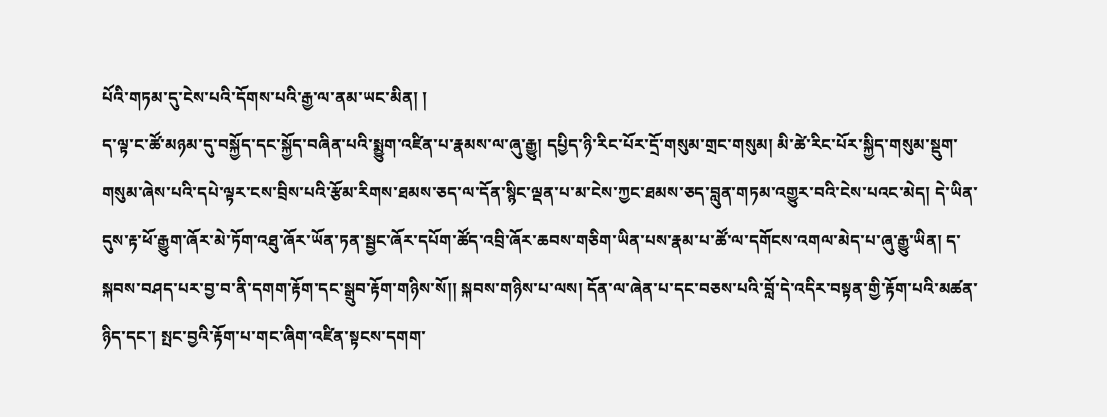པོའི་གཏམ་དུ་ངེས་པའི་དོགས་པའི་རྒྱ་ལ་ནམ་ཡང་མིན། །
ད་ལྟ་ང་ཚོ་མཉམ་དུ་བསྐྱོད་དང་སྐྱོད་བཞིན་པའི་སྨྱུག་འཛིན་པ་རྣམས་ལ་ཞུ་རྒྱུ། དཔྱིད་ཉི་རིང་པོར་དྲོ་གསུམ་གྲང་གསུམ། མི་ཚེ་རིང་པོར་སྐྱིད་གསུམ་སྡུག་གསུམ་ཞེས་པའི་དཔེ་ལྟར་ངས་བྲིས་པའི་རྩོམ་རིགས་ཐམས་ཅད་ལ་དོན་སྙིང་ལྡན་པ་མ་ངེས་ཀྱང་ཐམས་ཅད་བླུན་གཏམ་འགྱུར་བའི་ངེས་པའང་མེད། དེ་ཡིན་དུས་རྟ་ཕོ་རྒྱུག་ཞོར་མེ་ཏོག་འཐུ་ཞོར་ཡོན་ཏན་སྦྱང་ཞོར་དཔོག་ཚོད་འབྲི་ཞོར་ཆབས་གཅིག་ཡིན་པས་རྣམ་པ་ཚོ་ལ་དགོངས་འགལ་མེད་པ་ཞུ་རྒྱུ་ཡིན། ད་སྐབས་བཤད་པར་བྱ་བ་ནི་དགག་རྟོག་དང་སྒྲུབ་རྟོག་གཉིས་སོ།། སྐབས་གཉིས་པ་ལས། དོན་ལ་ཞེན་པ་དང་བཅས་པའི་བློ་དེ་འདིར་བསྟན་གྱི་རྟོག་པའི་མཚན་ཉིད་དང་། སྤང་བྱའི་རྟོག་པ་གང་ཞིག་འཛིན་སྟངས་དགག་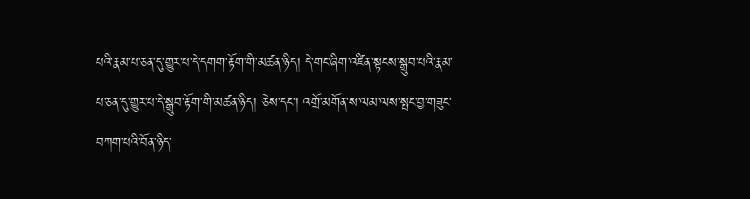པའི་རྣམ་པ་ཅན་དུ་གྱུར་པ་དེ་དགག་རྟོག་གི་མཚན་ཉིད། དེ་གང་ཞིག་འཛིན་སྟངས་སྒྲུབ་པའི་རྣམ་པ་ཅན་དུ་གྱུར་པ་དེ་སྒྲུབ་རྟོག་གི་མཚན་ཉིད། ཅེས་དང་། འགྲོ་མགོན་ས་ལམ་ལས་སྤང་བྱ་གཟུང་བཀག་པའི་བོན་ཉིད་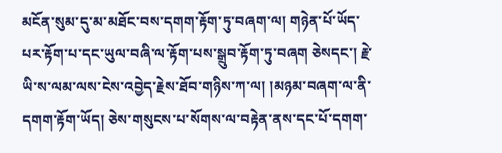མངོན་སུམ་དུ་མ་མཐོང་བས་དགག་རྟོག་ཏུ་བཞག་ལ། གཉེན་པོ་ཡོད་པར་རྟོག་པ་དང་ཡུལ་བཞི་ལ་རྟོག་པས་སྒྲུབ་རྟོག་ཏུ་བཞག ཅེསདང་། རྗེ་ཡི་ས་ལམ་ལས་ངེས་འབྱེད་རྗེས་ཐོབ་གཉིས་ཀ་ལ། །མཉམ་བཞག་ལ་ནི་དགག་རྟོག་ཡོད། ཅེས་གསུངས་པ་སོགས་ལ་བརྟེན་ནས་དང་པོ་དགག་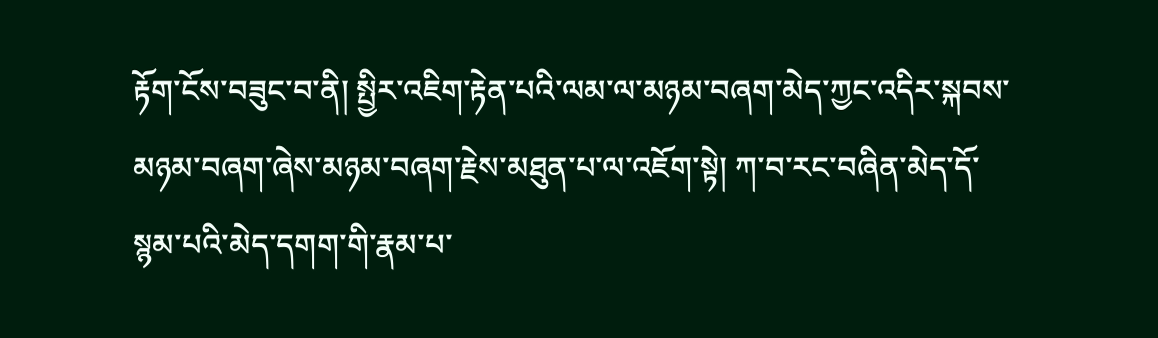རྟོག་ངོས་བཟུང་བ་ནི། སྤྱིར་འཇིག་རྟེན་པའི་ལམ་ལ་མཉམ་བཞག་མེད་ཀྱང་འདིར་སྐབས་མཉམ་བཞག་ཞེས་མཉམ་བཞག་རྗེས་མཐུན་པ་ལ་འཇོག་སྟེ། ཀ་བ་རང་བཞིན་མེད་དོ་སྙམ་པའི་མེད་དགག་གི་རྣམ་པ་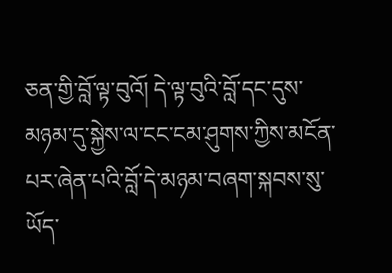ཅན་གྱི་བློ་ལྟ་བུའོ། དེ་ལྟ་བུའི་བློ་དང་དུས་མཉམ་དུ་སྐྱེས་ལ་ངང་ངམ་ཤུགས་ཀྱིས་མངོན་པར་ཞེན་པའི་བློ་དེ་མཉམ་བཞག་སྐབས་སུ་ཡོད་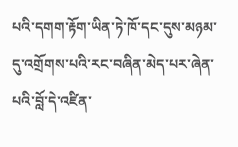པའི་དགག་རྟོག་ཡིན་ཏེ་ཁོ་དང་དུས་མཉམ་དུ་འགྲོགས་པའི་རང་བཞིན་མེད་པར་ཞེན་པའི་བློ་དེ་འཛིན་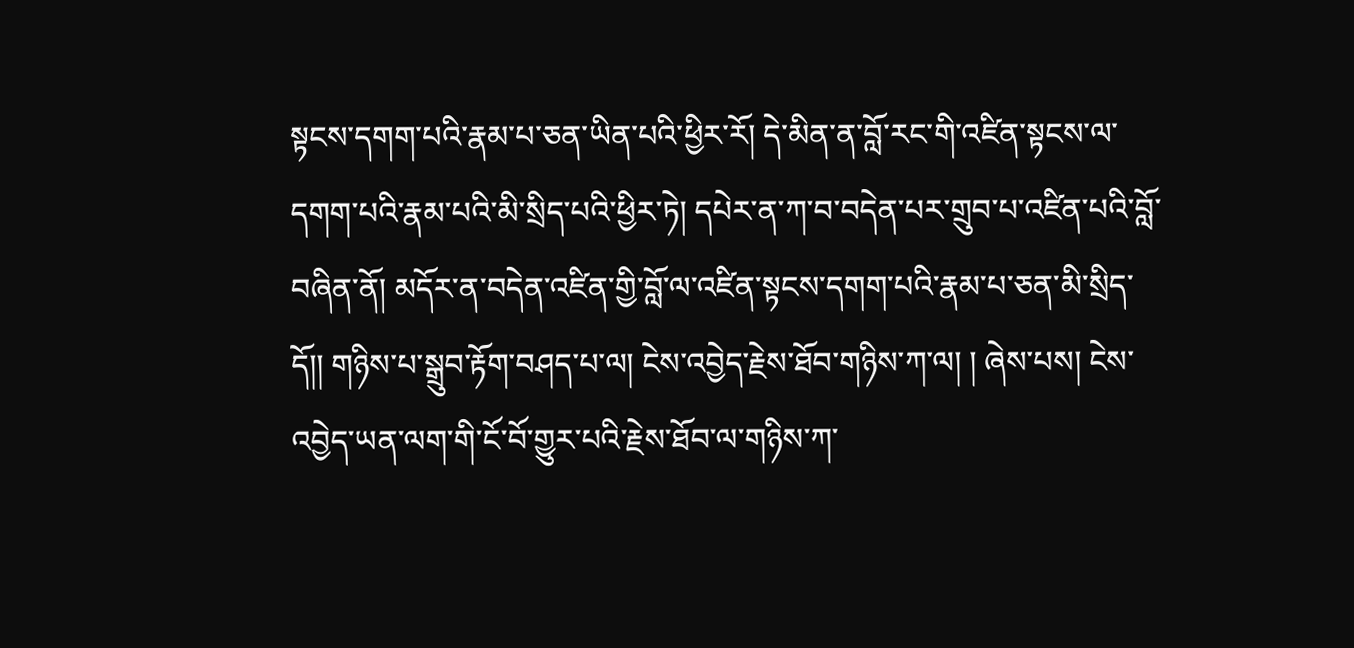སྟངས་དགག་པའི་རྣམ་པ་ཅན་ཡིན་པའི་ཕྱིར་རོ། དེ་མིན་ན་བློ་རང་གི་འཛིན་སྟངས་ལ་དགག་པའི་རྣམ་པའི་མི་སྲིད་པའི་ཕྱིར་ཏེ། དཔེར་ན་ཀ་བ་བདེན་པར་གྲུབ་པ་འཛིན་པའི་བློ་བཞིན་ནོ། མདོར་ན་བདེན་འཛིན་གྱི་བློ་ལ་འཛིན་སྟངས་དགག་པའི་རྣམ་པ་ཅན་མི་སྲིད་དོ།། གཉིས་པ་སྒྲུབ་རྟོག་བཤད་པ་ལ། ངེས་འབྱེད་རྗེས་ཐོབ་གཉིས་ཀ་ལ། ། ཞེས་པས། ངེས་འབྱེད་ཡན་ལག་གི་ངོ་བོ་གྱུར་པའི་རྗེས་ཐོབ་ལ་གཉིས་ཀ་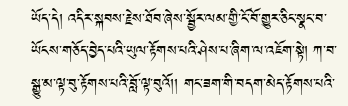ཡོད་དེ། འདིར་སྐབས་རྗེས་ཐོབ་ཞེས་སྦྱོར་ལམ་གྱི་ངོ་བོ་གྱུར་ཅིང་སྣང་བ་ཡོངས་གཅོད་བྱེད་པའི་ཡུལ་རྟོགས་པའི་ཤེས་པ་ཞིག་ལ་འཇོག་སྟེ། ཀ་བ་སྒྱུ་མ་ལྟ་བུ་རྟོགས་པའི་བློ་ལྟ་བུའོ།། གང་ཟག་གི་བདག་མེད་རྟོགས་པའི་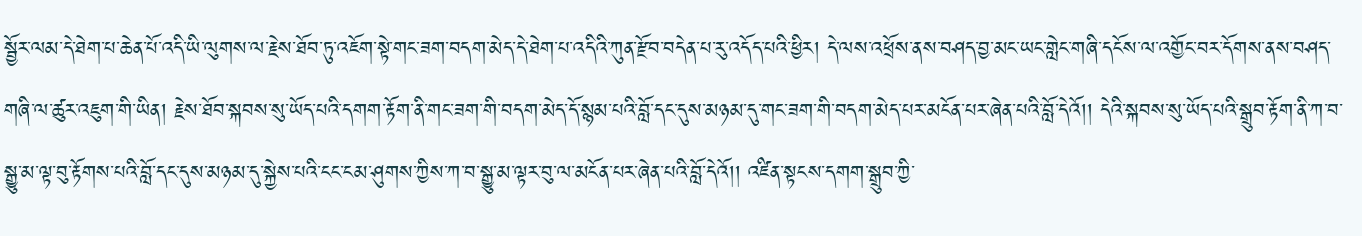སྦྱོར་ལམ་དེ་ཐེག་པ་ཆེན་པོ་འདི་ཡི་ལུགས་ལ་རྗེས་ཐོབ་ཏུ་འཇོག་སྟེ་གང་ཟག་བདག་མེད་དེ་ཐེག་པ་འདིའི་ཀུན་རྫོབ་བདེན་པ་རུ་འདོད་པའི་ཕྱིར། དེ་ལས་འཕྲོས་ནས་བཤད་བྱ་མང་ཡང་གླེང་གཞི་དངོས་ལ་འགྱོང་བར་དོགས་ནས་བཤད་གཞི་ལ་ཚུར་འཇུག་གི་ཡིན། རྗེས་ཐོབ་སྐབས་སུ་ཡོད་པའི་དགག་རྟོག་ནི་གང་ཟག་གི་བདག་མེད་དོ་སྙམ་པའི་བློ་དང་དུས་མཉམ་དུ་གང་ཟག་གི་བདག་མེད་པར་མངོན་པར་ཞེན་པའི་བློ་དེའོ།། དེའི་སྐབས་སུ་ཡོད་པའི་སྒྲུབ་རྟོག་ནི་ཀ་བ་སྒྱུ་མ་ལྟ་བུ་རྟོགས་པའི་བློ་དང་དུས་མཉམ་དུ་སྐྱེས་པའི་ངང་ངམ་ཤུགས་ཀྱིས་ཀ་བ་སྒྱུ་མ་ལྟར་བུ་ལ་མངོན་པར་ཞེན་པའི་བློ་དེའོ།། འཛིན་སྟངས་དགག་སྒྲུབ་ཀྱི་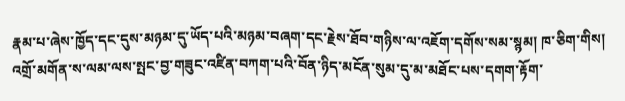རྣམ་པ་ཞེས་ཁྱོད་དང་དུས་མཉམ་དུ་ཡོད་པའི་མཉམ་བཞག་དང་རྗེས་ཐོབ་གཉིས་ལ་འཇོག་དགོས་སམ་སྙམ། ཁ་ཅིག་གིས། འགྲོ་མགོན་ས་ལམ་ལས་སྤང་བྱ་གཟུང་འཛིན་བཀག་པའི་བོན་ཉིད་མངོན་སུམ་དུ་མ་མཐོང་པས་དགག་རྟོག་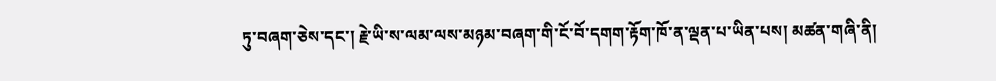ཏུ་བཞག་ཅེས་དང་། རྗེ་ཡི་ས་ལམ་ལས་མཉམ་བཞག་གི་ངོ་བོ་དགག་རྟོག་ཁོ་ན་ལྡན་པ་ཡིན་པས། མཚན་གཞི་ནི།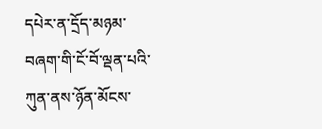དཔེར་ན་དྲོད་མཉམ་བཞག་གི་ངོ་བོ་ལྡན་པའི་ཀུན་ནས་ཉོན་མོངས་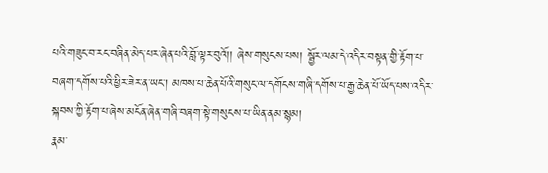པའི་གཟུང་བ་རང་བཞིན་མེད་པར་ཞེན་པའི་བློ་ལྟར་བུའོ།། ཞེས་གསུངས་པས། སྦྱོར་ལམ་དེ་འདིར་བསྟན་གྱི་རྟོག་པ་བཞག་དགོས་པའི་ཕྱིར་ཟེར་ན་ཡང་། མཁས་པ་ཆེན་པོའི་གསུང་ལ་དགོངས་གཞི་དགོས་པ་རྒྱ་ཆེན་པོ་ཡོད་པས་འདིར་སྐབས་ཀྱི་རྟོག་པ་ཞེས་མངོན་ཞེན་གཞི་བཞག་སྟེ་གསུངས་པ་ཡིན་ནམ་སྙམ།
རྣམ་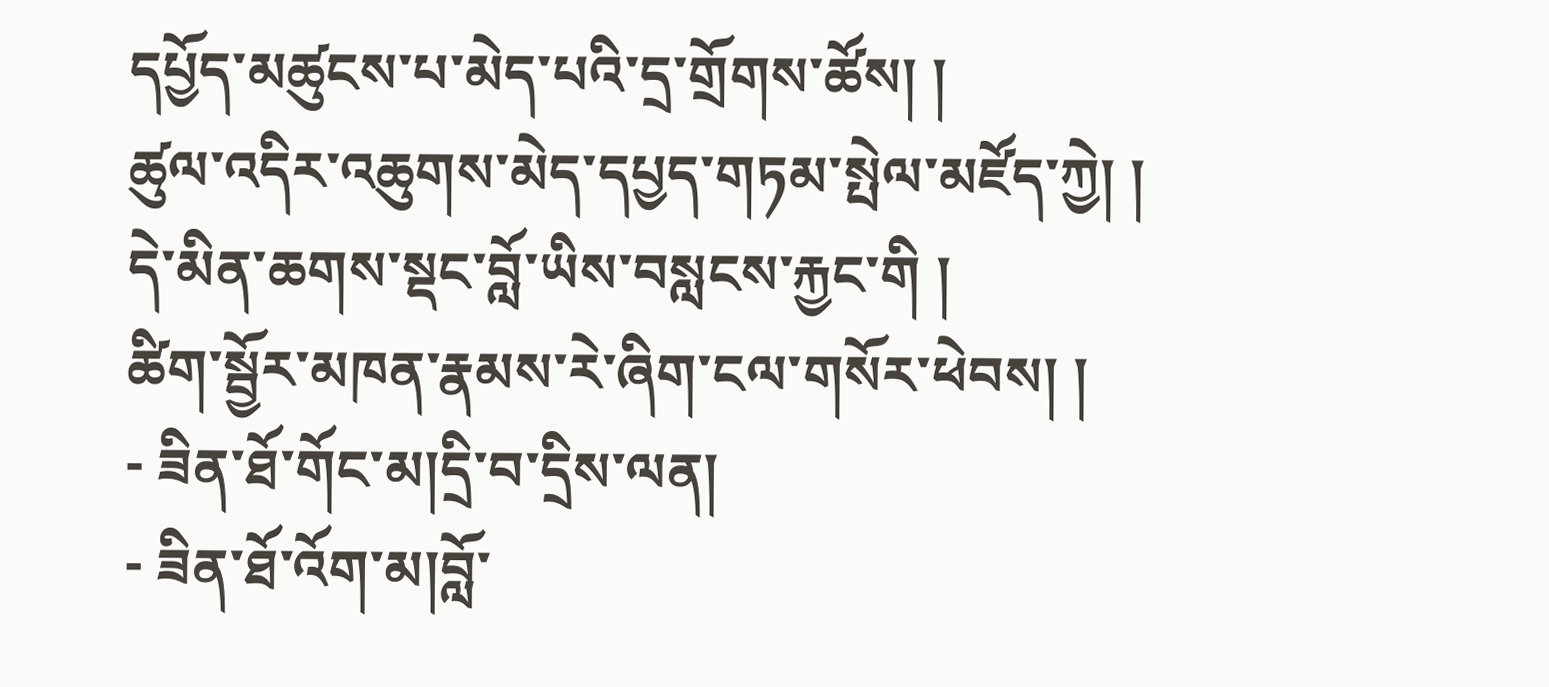དཔྱོད་མཚུངས་པ་མེད་པའི་དྲ་གྲོགས་ཚོས། །
ཚུལ་འདིར་འཆུགས་མེད་དཔྱད་གཏམ་སྤེལ་མཛོད་ཀྱེ། །
དེ་མིན་ཆགས་སྡང་བློ་ཡིས་བསླངས་རྐྱང་གི །
ཚིག་སྦྱོར་མཁན་རྣམས་རེ་ཞིག་ངལ་གསོར་ཕེབས། །
- ཟིན་ཐོ་གོང་མ།དྲི་བ་དྲིས་ལན།
- ཟིན་ཐོ་འོག་མ།བློ་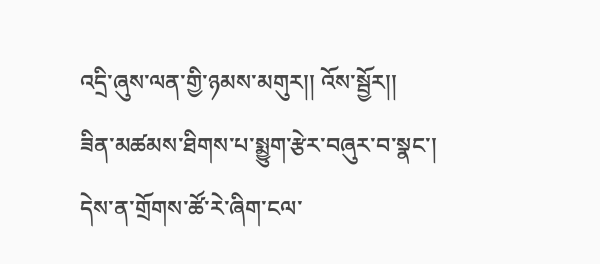འདྲི་ཞུས་ལན་གྱི་ཉམས་མགུར།། འོས་སྦྱོར།།
ཟིན་མཚམས་ཐིགས་པ་སྨྱུག་རྩེར་བཞུར་བ་སྣང་།
དེས་ན་གྲོགས་ཚོ་རེ་ཞིག་ངལ་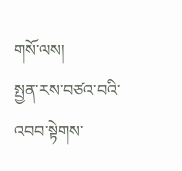གསོ་ལས།
སྤྱན་རས་བཙའ་བའི་འབབ་སྟེགས་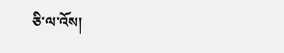ཅི་ལ་འོས།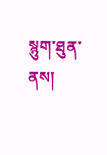སྙུག་ཐུན་ནས།